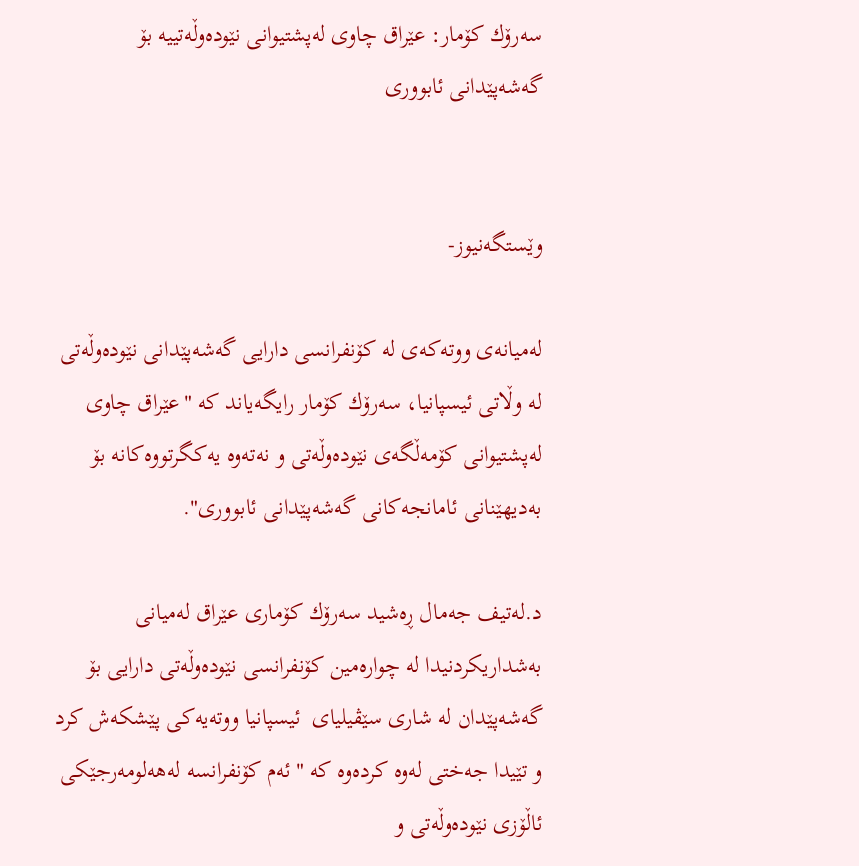سه‌رۆك كۆمار: عێراق چاوی له‌پشتیوانی نێوده‌وڵه‌تییه‌ بۆ گه‌شه‌پێدانی ئابووری


وێستگه‌نیوز-

له‌میانه‌ی ووته‌كه‌ی له‌ كۆنفرانسی دارایی گه‌شه‌پێدانی نێوده‌وڵه‌تی له‌ وڵاتی‌ ئیسپانیا، سه‌رۆك كۆمار رایگه‌یاند كه‌ "عێراق چاوی له‌پشتیوانی كۆمه‌ڵگه‌ی نێوده‌وڵه‌تی و نه‌ته‌وه‌ یه‌كگرتووه‌كانه‌ بۆ به‌دیهێنانی ئامانجه‌كانی گه‌شه‌پێدانی ئابووری".

د.له‌تیف جه‌مال ڕه‌شید سه‌رۆك كۆماری‌ عێراق له‌میانی به‌شداریكردنیدا له‌ چواره‌مین كۆنفرانسی نێوده‌وڵه‌تی دارایی بۆ گه‌شه‌پێدان له‌ شاری سێڤیلیای  ئیسپانیا ووته‌یه‌كی پێشكه‌ش كرد و تێیدا جه‌ختی له‌وه‌ كرده‌وه‌ كه‌ "ئه‌م كۆنفرانسه‌ له‌هه‌لومه‌رجێكی ئاڵۆزی نێوده‌وڵه‌تی و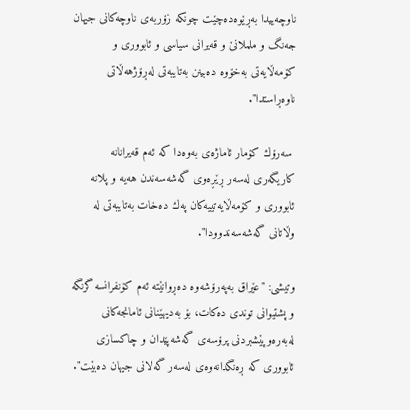ناوچه‌ییدا به‌ڕێوه‌ده‌چێت چونكه‌ زۆربه‌ی ناوچه‌كانی جیهان جه‌نگ و ململانێ و قه‌یرانی سیاسی و ئابووری و كۆمه‌ڵایه‌تی به‌خۆوه‌ ده‌بینن به‌تایبه‌تی له‌ڕۆژهه‌ڵاتی ناوه‌ڕاستدا".

 سه‌رۆك كۆمار ئاماژه‌ی به‌وه‌دا كه‌ ئه‌م قه‌یرانانه‌ كاریگه‌ری له‌سه‌ر ڕێڕه‌وی گه‌شه‌سه‌ندن هه‌یه‌ و پلانه‌ ئابووری و كۆمه‌ڵایه‌تییه‌كان په‌ك ده‌خات به‌تایبه‌تی له‌ وڵاتانی گه‌شه‌سه‌ندوودا".

وتیشی‌: "عێراق به‌په‌رۆشه‌وه‌ ده‌ڕوانێته‌ ئه‌م كۆنفرانسه‌ گرنگه‌ و پشتیوانی توندی ده‌كات، بۆ به‌دیهێنانی ئامانجه‌كانی له‌به‌ره‌وپێشبردنی پرۆسه‌ی گه‌شه‌پێدان و چاكسازی ئابووری كه‌ ڕه‌نگدانه‌وه‌ی له‌سه‌ر گه‌لانی جیهان ده‌بێت".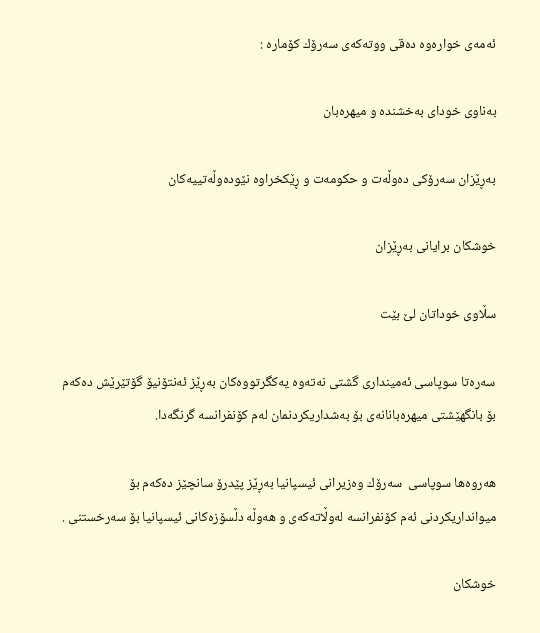ئه‌مه‌ی خواره‌وه‌ ده‌قی ووته‌كه‌ی سه‌رۆك كۆماره‌ :

به‌ناوی خودای به‌خشنده‌ و میهره‌بان

به‌ڕێزان سه‌رۆكی ده‌وڵه‌ت و حكومه‌ت و ڕێكخراوه‌ نێوده‌وڵه‌تییه‌كان

خوشكان برایانی به‌ڕێزان

سڵاوی خوداتان لێ بێت

سه‌ره‌تا سوپاسی ئه‌مینداری گشتی نه‌ته‌وه‌ یه‌كگرتووه‌كان به‌ڕێز ئه‌نتۆنیۆ گۆتێرێش ده‌كه‌م بۆ بانگهێشتی میهره‌بانانه‌ی بۆ به‌شداریكردنمان له‌م كۆنفرانسه‌ گرنگه‌دا.

هه‌روه‌ها سوپاسی  سه‌رۆك وه‌زیرانی ئیسپانیا به‌ڕێز پێدرۆ سانچێز ده‌كه‌م بۆ میوانداریكردنی ئه‌م كۆنفرانسه‌ له‌وڵاته‌كه‌ی و هه‌وڵه‌ دڵسۆزه‌كانی ئیسپانیا بۆ سه‌رخستنی .

خوشكان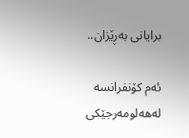برایانی به‌ڕێزان..

ئه‌م كۆنفرانسه‌ له‌هه‌لومه‌رجێكی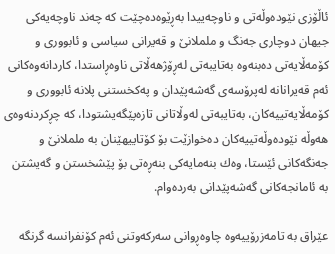ئاڵۆزی نێوده‌وڵه‌تی و ناوچه‌ییدا به‌ڕێوه‌ده‌چێت كه‌ چه‌ند ناوچه‌یه‌كی جیهان دوچاری جه‌نگ و ململانێ و قه‌یرانی سیاسی و ئابووری و كۆمه‌ڵایه‌تی ده‌بنه‌وه‌ به‌تایبه‌تی له‌ڕۆژهه‌ڵاتی ناوه‌ڕاستدا، كاردانه‌وه‌كانی ئه‌م قه‌یرانانه‌ له‌پرۆسه‌ی گه‌شه‌پێدان و په‌كخستنی پلانه‌ ئابووری و كۆمه‌ڵایه‌تییه‌كان، به‌تایبه‌تی له‌وڵاتانی تازه‌پێگه‌یشتودا، كه‌ چڕكردنه‌وه‌ی هه‌وڵه‌ نێوده‌وڵه‌تییه‌كان ده‌خوازێت بۆ كۆتاییهێنان به‌ ململانێ و جه‌نگه‌كانی ئێستا، وه‌ك بنه‌مایه‌كی بنه‌ڕه‌تی بۆ پێشخستن و گه‌یشتن به‌ ئامانجه‌كانی گه‌شه‌پێدانی به‌رده‌وام.

عێراق به‌ تامه‌زرۆییه‌وه‌ چاوه‌ڕوانی سه‌ركه‌وتنی ئه‌م كۆنفرانسه‌ گرنگه‌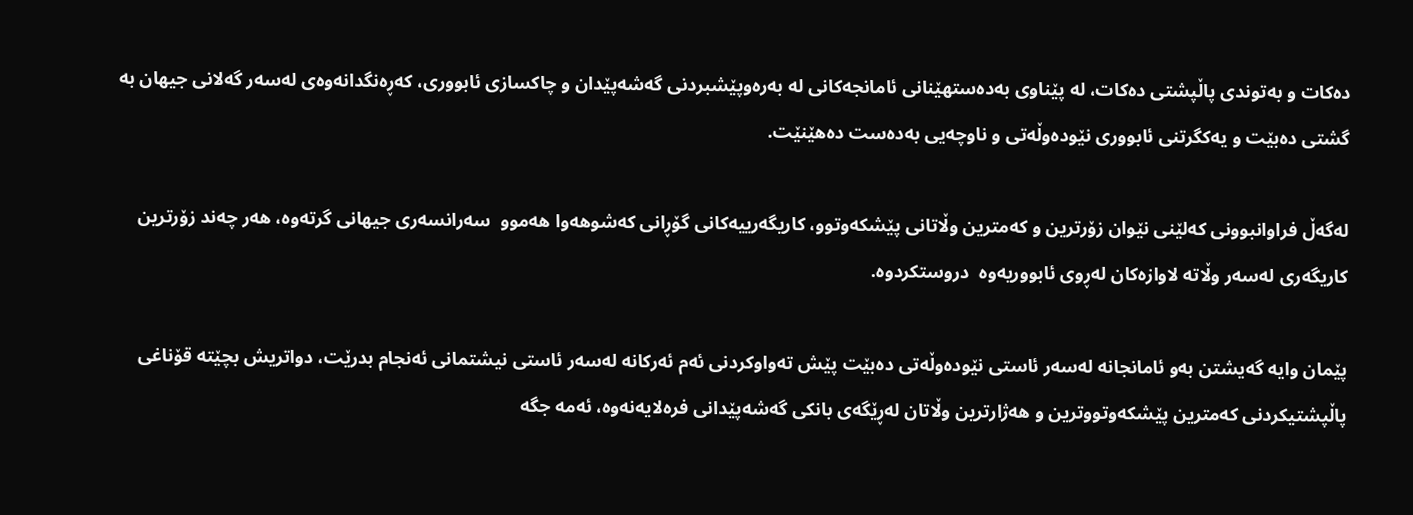ده‌كات و به‌توندی پاڵپشتی ده‌كات، له‌ پێناوی به‌ده‌ستهێنانی ئامانجه‌كانی له‌ به‌ره‌وپێشبردنی گه‌شه‌پێدان و چاكسازی ئابووری، كه‌ڕه‌نگدانه‌وه‌ی له‌سه‌ر گه‌لانی جیهان به‌ گشتی ده‌بێت و یه‌كگرتنی ئابووری نێوده‌وڵه‌تی و ناوچه‌یی به‌ده‌ست ده‌هێنێت.

له‌گه‌ڵ فراوانبوونی كه‌لێنی نێوان زۆرترین و كه‌مترین وڵاتانی پێشكه‌وتوو، كاریگه‌رییه‌كانی گۆڕانی كه‌شوهه‌وا هه‌موو  سه‌رانسه‌ری جیهانی گرته‌وه‌، هه‌ر چه‌ند زۆرترین كاریگه‌ری له‌سه‌ر وڵاته‌ لاوازه‌كان له‌ڕوی ئابووریه‌وه‌  دروستكردوه‌.

پێمان وایه‌ گه‌یشتن به‌و ئامانجانه‌ له‌سه‌ر ئاستی نێوده‌وڵه‌تی ده‌بێت پێش ته‌واوكردنی ئه‌م ئه‌ركانه‌ له‌سه‌ر ئاستی نیشتمانی ئه‌نجام بدرێت، دواتریش بچێته‌ قۆناغی پاڵپشتیكردنی كه‌مترین پێشكه‌وتووترین و هه‌ژارترین وڵاتان له‌ڕێگه‌ی بانكی گه‌شه‌پێدانی فره‌لایه‌نه‌وه‌، ئه‌مه‌ جگه‌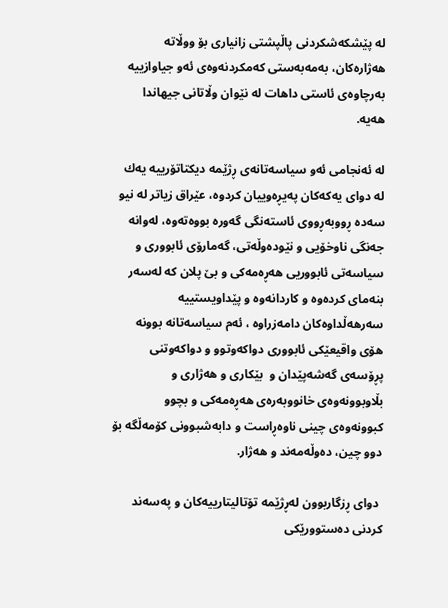له‌ پێشكه‌شكردنی پاڵپشتی زانیاری بۆ ووڵاته‌ هه‌ژاره‌كان، به‌مه‌به‌ستی كه‌مكردنه‌وه‌ی ئه‌و جیاوازییه‌ به‌رچاوه‌ی ئاستی داهات له‌ نێوان وڵاتانی جیهاندا هه‌یه‌.

له‌ ئه‌نجامی ئه‌و سیاسه‌تانه‌ی ڕژێمه‌ دیكتاتۆرییه‌ یه‌ك له‌ دوای یه‌كه‌كان په‌یڕه‌وییان كردوه‌، عێراق زیاتر له‌ نیو سه‌ده‌ ڕووبه‌ڕووی ئاسته‌نگی گه‌وره‌ بووه‌ته‌وه‌، له‌وانه‌ جه‌نگی ناوخۆیی و نێوده‌وڵه‌تی، گه‌مارۆی ئابووری و سیاسه‌تی ئابووریی هه‌ڕه‌مه‌كی و بێ پلان كه‌ له‌سه‌ر بنه‌مای كرده‌وه‌ و كاردانه‌وه‌ و پێداویستییه‌ سه‌رهه‌ڵداوه‌كان دامه‌زراوه‌ ، ئه‌م سیاسه‌تانه‌ بوونه‌ هۆی واقیعێكی ئابووری دواكه‌وتوو و دواكه‌وتنی پڕۆسه‌ی گه‌شه‌پێدان و  بێكاری و هه‌ژاری و بڵاوبوونه‌وه‌ی خانووبه‌ره‌ی هه‌ڕه‌مه‌كی و بچوو كبوونه‌وه‌ی چینی ناوه‌ڕاست و دابه‌شبوونی كۆمه‌ڵگه‌ بۆ دوو چین، ده‌وڵه‌مه‌ند و هه‌ژار.

 دوای ڕزگاربوون له‌ڕژێمه‌ تۆتالیتارییه‌كان و په‌سه‌ند كردنی ده‌ستوورێكی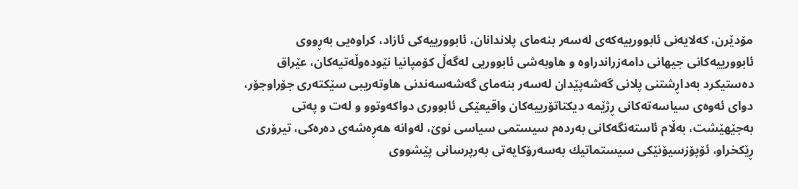مۆدێرن، كه‌لایه‌نی ئابوورییه‌كه‌ی له‌سه‌ر بنه‌مای پلاندانان، ئابوورییه‌كی ئازاد، كراوه‌یی به‌ڕووی ئابوورییه‌كانی جیهانی دامه‌زراندراوه‌ و هاوبه‌شی ئابووریی له‌گه‌ڵ كۆمپانیا نێوده‌وڵه‌تیه‌كان، عێراق ده‌ستیكرد به‌داڕشتنی پلانی گه‌شه‌پێدان له‌سه‌ر بنه‌مای گه‌شه‌سه‌ندنی هاوته‌ریبی سێكته‌ری جۆراوجۆر، دوای ئه‌وه‌ی سیاسه‌ته‌كانی ڕژێمه‌ دیكتاتۆرییه‌كان واقیعێكی ئابووری دواكه‌وتوو و له‌ت و په‌تی به‌جێهێشت، به‌ڵام ئاسته‌نگه‌كانی به‌رده‌م سیستمی سیاسی نوێ، له‌وانه‌ هه‌ڕه‌شه‌ی ده‌ره‌كی، تیرۆری ڕێكخراو، ئۆپۆزسیۆنێكی سیستماتیك به‌سه‌رۆكایه‌تی به‌رپرسانی پێشووی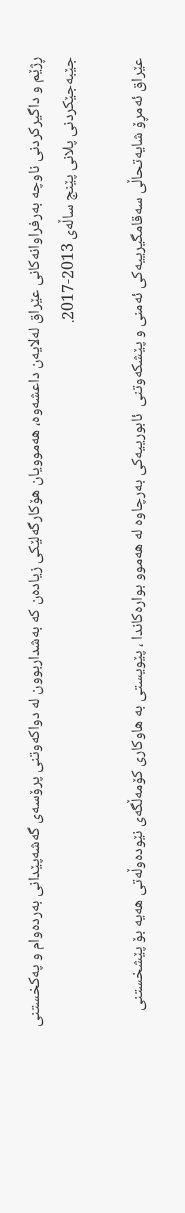ڕژێم و داگیركردنی ناوچه‌ به‌رفراوانه‌كانی عێراق له‌لایه‌ن داعشه‌وه‌، هه‌موویان هۆكارگه‌لێكی زیاده‌ن كه‌ به‌شداربوون له‌ دواكه‌وتنی پرۆسه‌ی گه‌شه‌پێدانی به‌رده‌وام و په‌كخستنی جێبه‌جێكردنی پلانی پێنج ساڵه‌ی 2013-2017.

عێراق ئه‌مڕۆ شایه‌تحاڵی سه‌قامگیرییه‌كی ئه‌منی و پێشكه‌وتنی  ئابورییه‌كی به‌رچاوه‌ له‌ هه‌موو بواره‌كاندا ، پێویستی به‌ هاوكاری كۆمه‌ڵگه‌ی نێوده‌وڵه‌تی هه‌یه‌ بۆ پێشخستنی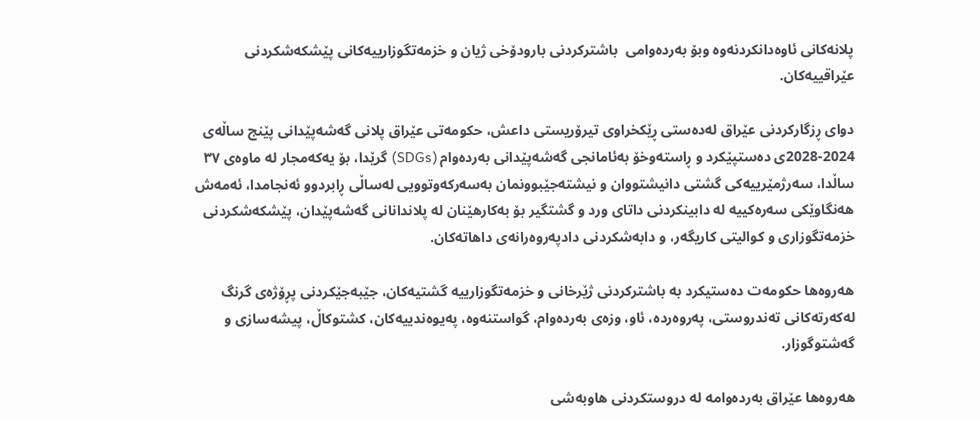پلانه‌كانی ئاوه‌دانكردنه‌وه‌ وبۆ به‌رده‌وامی  باشتركردنی بارودۆخی ژیان و خزمه‌تگوزارییه‌كانی پێشكه‌شكردنی عێراقییه‌كان.

دوای ڕزگاركردنی عێراق له‌ده‌ستی ڕێكخراوی تیرۆریستی داعش، حكومه‌تی عێراق پلانی گه‌شه‌پێدانی پێنج ساڵه‌ی 2024-2028ی ده‌ستپێكرد و ڕاسته‌وخۆ به‌ئامانجی گه‌شه‌پێدانی به‌رده‌وام (SDGs) گرێدا، بۆ یه‌كه‌مجار له‌ ماوه‌ی ٣٧ ساڵدا، سه‌رژمێرییه‌كی گشتی دانیشتووان و نیشته‌جێبوونمان به‌سه‌ركه‌وتوویی له‌ساڵی ڕابردوو ئه‌نجامدا، ئه‌مه‌ش هه‌نگاوێكی سه‌ره‌كییه‌ له‌ دابینكردنی داتای ورد و گشتگیر بۆ به‌كارهێنان له‌ پلاندانانی گه‌شه‌پێدان، پێشكه‌شكردنی خزمه‌تگوزاری و كوالیتی كاریگه‌ر، و دابه‌شكردنی دادپه‌روه‌رانه‌ی داهاته‌كان.

هه‌روه‌ها حكومه‌ت ده‌ستیكرد به‌ باشتركردنی ژێرخانی و خزمه‌تگوزارییه‌ گشتیه‌كان، جێبه‌جێكردنی پڕۆژه‌ی گرنگ له‌كه‌رته‌كانی ته‌ندروستی، په‌روه‌رده‌، ئاو، وزه‌ی به‌رده‌وام، گواستنه‌وه‌، په‌یوه‌ندییه‌كان، كشتوكاڵ، پیشه‌سازی و گه‌شتوگوزار.

هه‌روه‌ها عێراق به‌رده‌وامه‌ له‌ دروستكردنی هاوبه‌شی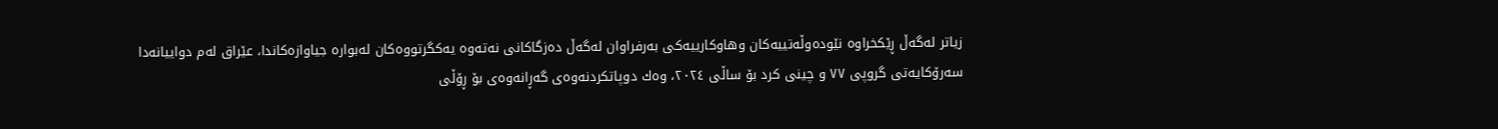زیاتر له‌گه‌ڵ ڕێكخراوه‌ نێوده‌وڵه‌تییه‌كان وهاوكارییه‌كی به‌رفراوان له‌گه‌ڵ ده‌زگاكانی نه‌ته‌وه‌ یه‌كگرتووه‌كان له‌بواره‌ جیاوازه‌كاندا، عێراق له‌م دواییانه‌دا سه‌رۆكایه‌تی گروپی ٧٧ و چینی كرد بۆ ساڵی ٢٠٢٤، وه‌ك دوپاتكردنه‌وه‌ی گه‌ڕانه‌وه‌ی بۆ ڕۆڵی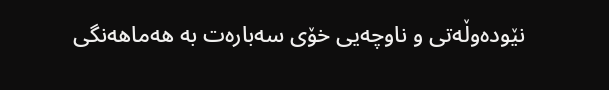نێوده‌وڵه‌تی و ناوچه‌یی خۆی سه‌باره‌ت به‌ هه‌ماهه‌نگی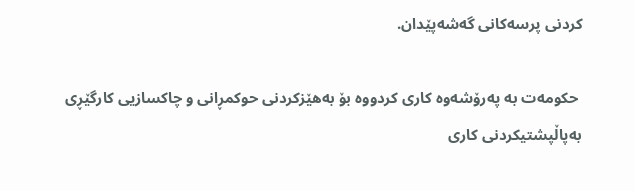كردنی پرسه‌كانی گه‌شه‌پێدان.

 حكومه‌ت به‌ په‌رۆشه‌وه‌ كاری كردووه‌ بۆ به‌هێزكردنی حوكمڕانی و چاكسازیی كارگێڕی به‌پاڵپشتیكردنی كاری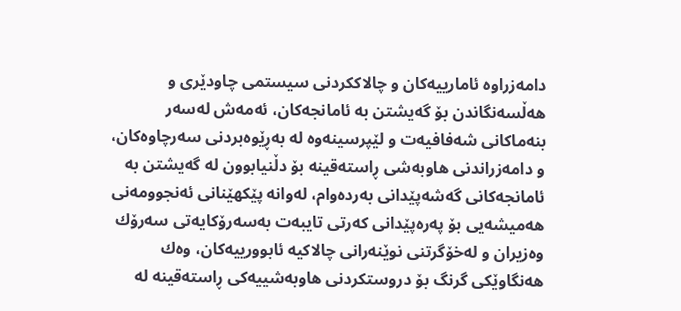دامه‌زراوه‌ ئامارییه‌كان و چالاككردنی سیستمی چاودێری و هه‌ڵسه‌نگاندن بۆ گه‌یشتن به‌ ئامانجه‌كان، ئه‌مه‌ش له‌سه‌ر بنه‌ماكانی شه‌فافیه‌ت و لێپرسینه‌وه‌ له‌ به‌ڕێوه‌بردنی سه‌رچاوه‌كان، و دامه‌زراندنی هاوبه‌شی ڕاسته‌قینه‌ بۆ دڵنیابوون له‌ گه‌یشتن به‌ ئامانجه‌كانی گه‌شه‌پێدانی به‌رده‌وام، له‌وانه‌ پێكهێنانی ئه‌نجوومه‌نی هه‌میشه‌یی بۆ په‌ره‌پێدانی كه‌رتی تایبه‌ت به‌سه‌رۆكایه‌تی سه‌رۆك وه‌زیران و له‌خۆگرتنی نوێنه‌رانی چالاكیه‌ ئابوورییه‌كان، وه‌ك هه‌نگاوێكی گرنگ بۆ دروستكردنی هاوبه‌شییه‌كی ڕاسته‌قینه‌ له‌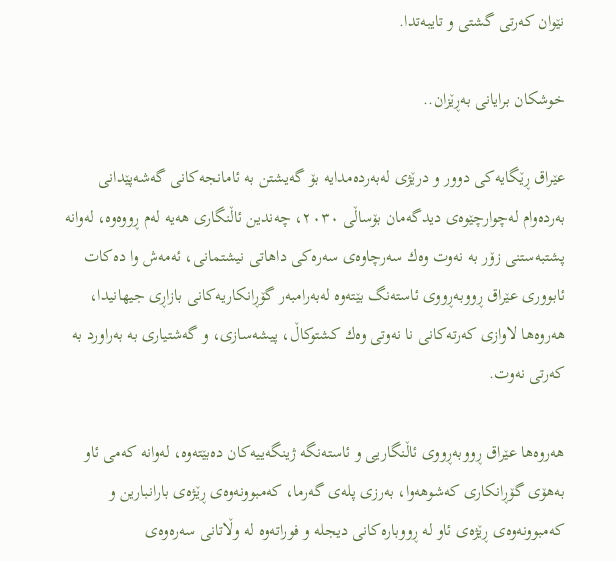نێوان كه‌رتی گشتی و تایبه‌تدا.

خوشكان برایانی به‌ڕێزان..

عێراق ڕێگایه‌كی دوور و درێژی له‌به‌رده‌مدایه‌ بۆ گه‌یشتن به‌ ئامانجه‌كانی گه‌شه‌پێدانی به‌رده‌وام له‌چوارچێوه‌ی دیدگه‌مان بۆساڵی ٢٠٣٠، چه‌ندین ئاڵنگاری هه‌یه‌ له‌م ڕووه‌وه‌، له‌وانه‌ پشتبه‌ستنی زۆر به‌ نه‌وت وه‌ك سه‌رچاوه‌ی سه‌ره‌كی داهاتی نیشتمانی، ئه‌مه‌ش وا ده‌كات ئابووری عێراق ڕووبه‌ڕووی ئاسته‌نگ بێته‌وه‌ له‌به‌رامبه‌ر گۆڕانكاریه‌كانی بازاڕی جیهانیدا، هه‌روه‌ها لاوازی كه‌رته‌كانی نا نه‌وتی وه‌ك كشتوكاڵ، پیشه‌سازی، و گه‌شتیاری به‌ به‌راورد به‌ كه‌رتی نه‌وت.

هه‌روه‌ها عێراق ڕووبه‌ڕووی ئاڵنگاریی و ئاسته‌نگه‌ ژینگه‌ییه‌كان ده‌بێته‌وه‌، له‌وانه‌ كه‌می ئاو به‌هۆی گۆڕانكاری كه‌شوهه‌وا، به‌رزی پله‌ی گه‌رما، كه‌مبوونه‌وه‌ی ڕێژه‌ی بارانبارین و كه‌مبوونه‌وه‌ی ڕێژه‌ی ئاو له‌ ڕووباره‌كانی دیجله‌ و فوراته‌وه‌ له‌ وڵاتانی سه‌ره‌وه‌ی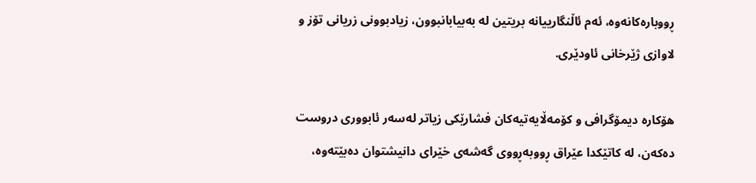ڕووباره‌كانه‌وه‌، ئه‌م ئاڵنگارییانه‌ بریتین له‌ به‌بیابانبوون، زیادبوونی زریانی تۆز و لاوازی ژێرخانی ئاودێری.

هۆكاره‌ دیمۆگرافی و كۆمه‌ڵایه‌تیه‌كان فشارێكی زیاتر له‌سه‌ر ئابووری دروست ده‌كه‌ن، له‌ كاتێكدا عێراق ڕووبه‌ڕووی گه‌شه‌ی خێرای دانیشتوان ده‌بێته‌وه‌،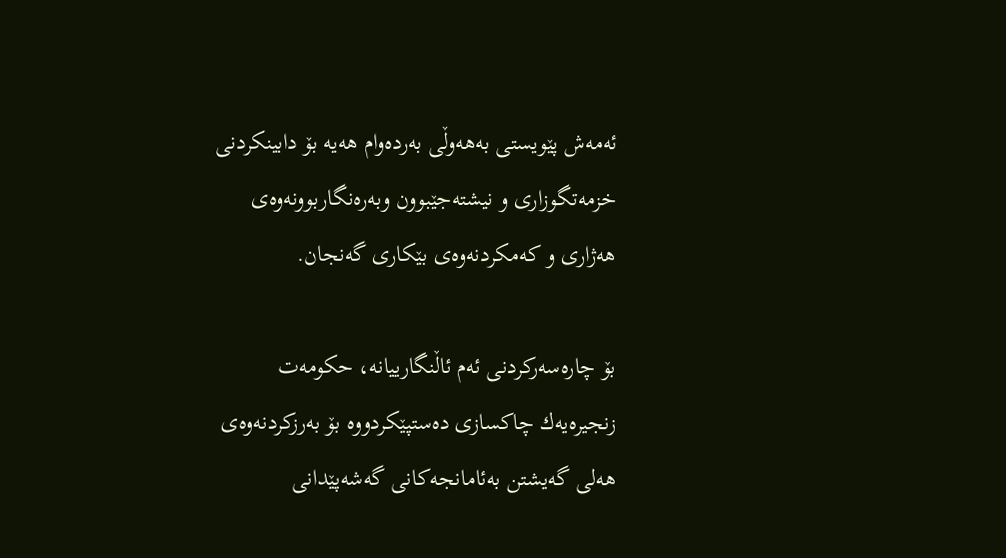ئه‌مه‌ش پێویستی به‌هه‌وڵی به‌رده‌وام هه‌یه‌ بۆ دابینكردنی خزمه‌تگوزاری و نیشته‌جێبوون وبه‌ره‌نگاربوونه‌وه‌ی هه‌ژاری و كه‌مكردنه‌وه‌ی بێكاری گه‌نجان.

بۆ چاره‌سه‌ركردنی ئه‌م ئاڵنگارییانه‌، حكومه‌ت زنجیره‌یه‌ك چاكسازی ده‌ستپێكردووه‌ بۆ به‌رزكردنه‌وه‌ی هه‌لی گه‌یشتن به‌ئامانجه‌كانی گه‌شه‌پێدانی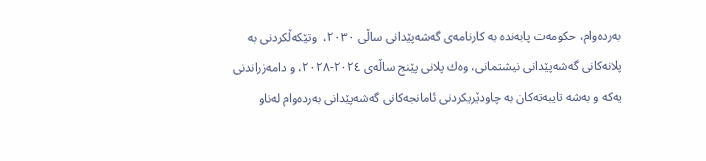به‌رده‌وام، حكومه‌ت پابه‌نده‌ به‌ كارنامه‌ی گه‌شه‌پێدانی ساڵی ٢٠٣٠،  وتێكه‌ڵكردنی به‌ پلانه‌كانی گه‌شه‌پێدانی نیشتمانی، وه‌ك پلانی پێنج ساڵه‌ی ٢٠٢٤-٢٠٢٨، و دامه‌زراندنی یه‌كه‌ و به‌شه‌ تایبه‌ته‌كان به‌ چاودێریكردنی ئامانجه‌كانی گه‌شه‌پێدانی به‌رده‌وام له‌ناو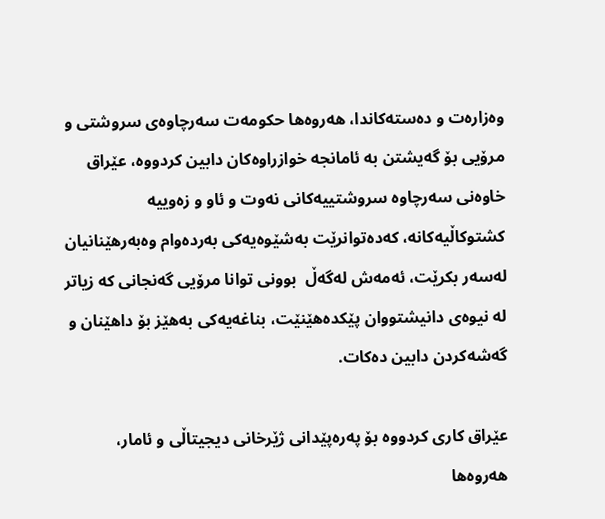وه‌زاره‌ت و ده‌سته‌كاندا، هه‌روه‌ها حكومه‌ت سه‌رچاوه‌ی سروشتی و مرۆیی بۆ گه‌یشتن به‌ ئامانجه‌ خوازراوه‌كان دابین كردووه‌، عێراق خاوه‌نی سه‌رچاوه‌ سروشتییه‌كانی نه‌وت و ئاو و زه‌وییه‌ كشتوكاڵیه‌كانه‌، كه‌ده‌توانرێت به‌شێوه‌یه‌كی به‌رده‌وام وه‌به‌رهێنانیان له‌سه‌ر بكرێت، ئه‌مه‌ش له‌گه‌ڵ  بوونی توانا مرۆیی گه‌نجانی كه‌ زیاتر له‌ نیوه‌ی دانیشتووان پێكده‌هێنێت، بناغه‌یه‌كی به‌هێز بۆ داهێنان و گه‌شه‌كردن دابین ده‌كات.

عێراق كاری كردووه‌ بۆ په‌ره‌پێدانی ژێرخانی دیجیتاڵی و ئامار، هه‌روه‌ها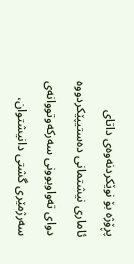پڕۆژه‌ بۆ نوێكردنه‌وه‌ی داتای ئاماری نیشتمانی ده‌ستیپێكردووه‌ دوای ته‌واوبوونی سه‌ركه‌وتووانه‌ی سه‌رژمێری گشتی دانیشتوان،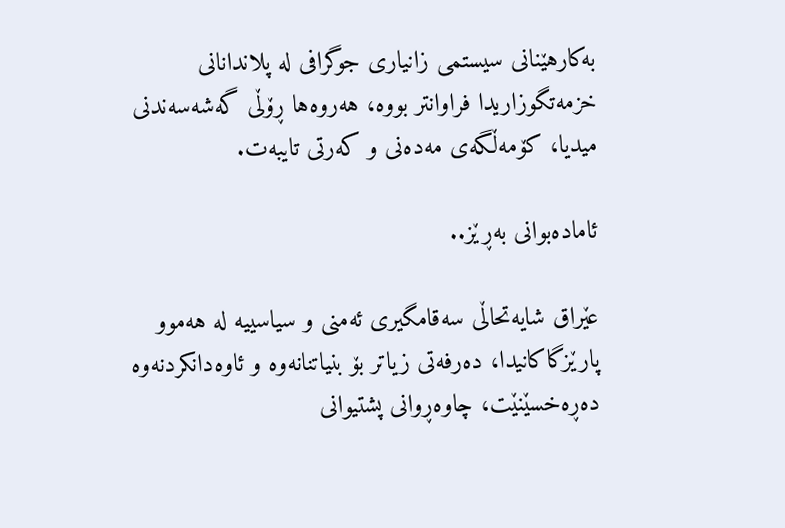به‌كارهێنانی سیستمی زانیاری جوگرافی له‌ پلاندانانی خزمه‌تگوزاریدا فراوانتر بووه‌، هه‌روه‌ها ڕۆڵی گه‌شه‌سه‌ندنی میدیا، كۆمه‌ڵگه‌ی مه‌ده‌نی و كه‌رتی تایبه‌ت.

ئاماده‌بوانی به‌ڕێز..

عێراق شایه‌تحاڵی سه‌قامگیری ئه‌منی و سیاسییه‌ له‌ هه‌موو پارێزگاكانیدا، ده‌رفه‌تی زیاتر بۆ بنیاتنانه‌وه‌ و ئاوه‌دانكردنه‌وه‌ ده‌ڕه‌خسێنێت، چاوه‌ڕوانی پشتیوانی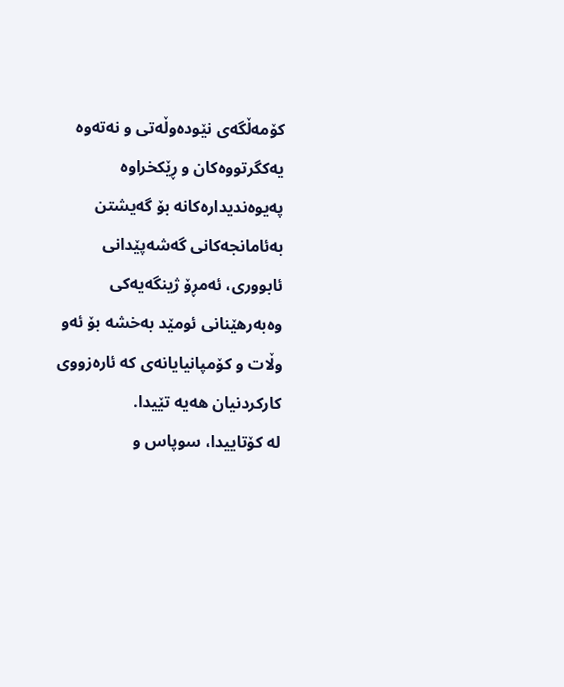كۆمه‌ڵگه‌ی نێوده‌وڵه‌تی و نه‌ته‌وه‌ یه‌كگرتووه‌كان و ڕێكخراوه‌ په‌یوه‌ندیداره‌كانه‌ بۆ گه‌یشتن به‌ئامانجه‌كانی گه‌شه‌پێدانی ئابووری، ئه‌مڕۆ ژینگه‌یه‌كی وه‌به‌رهێنانی ئومێد به‌خشه‌ بۆ ئه‌و وڵات و كۆمپانیایانه‌ی كه‌ ئاره‌زووی كاركردنیان هه‌یه‌ تێیدا.
له‌ كۆتاییدا، سوپاس و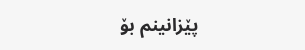پێزانینم بۆ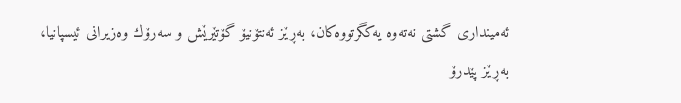ئه‌مینداری گشتی نه‌ته‌وه‌ یه‌كگرتووه‌كان، به‌ڕێز ئه‌نتۆنیۆ گۆتێرێش و سه‌رۆك وه‌زیرانی ئیسپانیا، به‌ڕێز پێدرۆ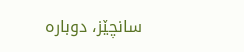سانچێز، دوباره‌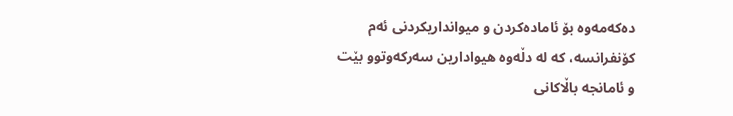ده‌كه‌مه‌وه‌ بۆ ئاماده‌كردن و میوانداریكردنی ئه‌م كۆنفرانسه‌، كه‌ له‌ دڵه‌وه‌ هیوادارین سه‌ركه‌وتوو بێت و ئامانجه‌ باڵاكانی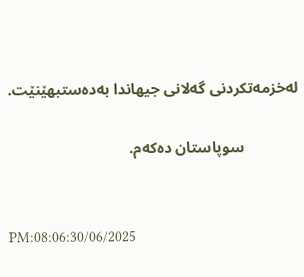له‌خزمه‌تكردنی گه‌لانی جیهاندا به‌ده‌ستبهێنێت.

              سوپاستان ده‌كه‌م.


PM:08:06:30/06/2025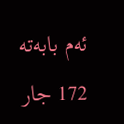ئه‌م بابه‌ته 172 جار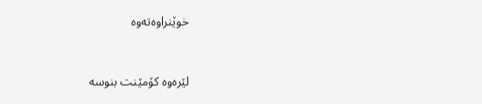خوێنراوه‌ته‌وه‌‌



لێرەوە کۆمێنت بنوسە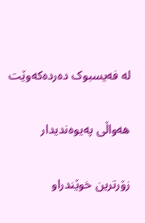لە فەیسبوک دەردەکەوێت

هەواڵی پەیوەندیدار

زۆرترین خوێندراو